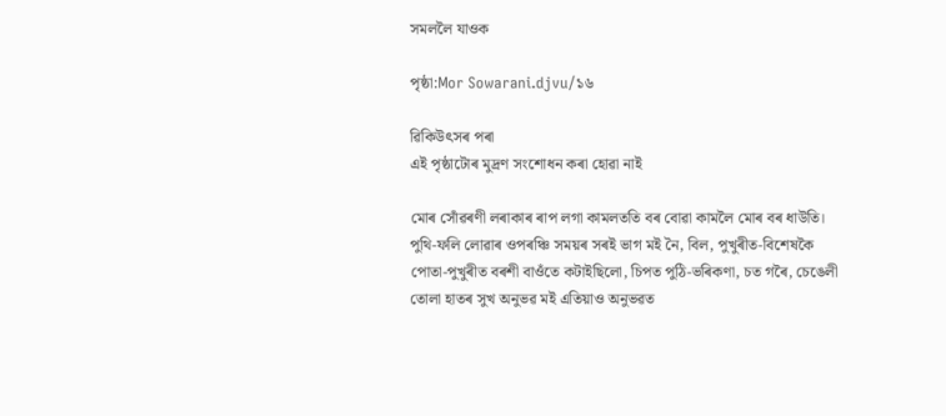সমললৈ যাওক

পৃষ্ঠা:Mor Sowarani.djvu/১৬

ৱিকিউৎসৰ পৰা
এই পৃষ্ঠাটোৰ মুদ্ৰণ সংশোধন কৰা হোৱা নাই

মোৰ সোঁৱৰণী লৰাকাৰ ৰাপ লগা কামলততি বৰ বোৱা কামলৈ মোৰ বৰ ধাউতি। পুথি-ফলি লোৱাৰ ওপৰঞ্চি সময়ৰ সৰই ভাগ মই নৈ, বিল, পুখুৰীত-বিশেষকৈ পোতা-পুখুৰীত বৰশী বাওঁতে কটাইছিলো, চিপত পুঠি-ভৰিকণা, চত গৰৈ, চেঙেলী তোলা হাতৰ সুখ অনুভৱ মই এতিয়াও অনুভৱত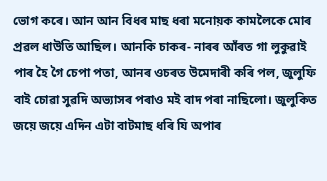ভোগ কৰে। আন আন বিধৰ মাছ ধৰা মনোয়ক কামলৈকে মোৰ প্ৰৱল ধাউতি আছিল। আনকি চাকৰ- নাৰৰ আঁৰত গা লুকুৱাই পাৰ হৈ গৈ চেপা পতা, আনৰ ওচৰত উমেদাৰী কৰি পল, জুলুফি বাই চোৱা সুৱদি অভ্যাসৰ পৰাও মই বাদ পৰা নাছিলো। জুলুকিত জয়ে জয়ে এদিন এটা বাটমাছ ধৰি যি অপাৰ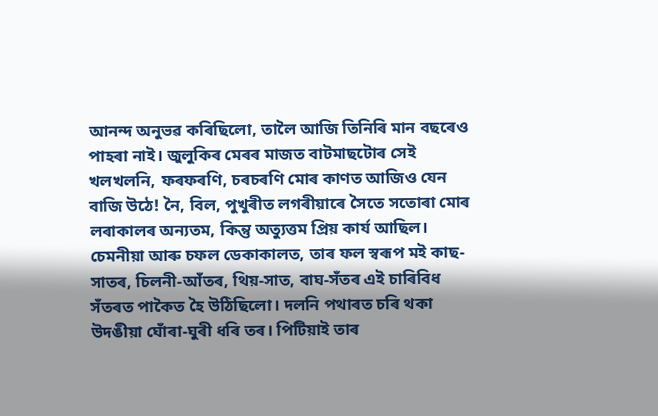আনন্দ অনুভৱ কৰিছিলো, তালৈ আজি তিনিৰি মান বছৰেও পাহৰা নাই। জুলুকিৰ মেৰৰ মাজত বাটমাছটোৰ সেই খলখলনি, ফৰফৰণি, চৰচৰণি মোৰ কাণত আজিও যেন বাজি উঠে! নৈ, বিল, পুখুৰীত লগৰীয়াৰে সৈতে সতোৰা মোৰ লৰাকালৰ অন্যতম, কিন্তু অত্যুত্তম প্ৰিয় কাৰ্য আছিল। চেমনীয়া আৰু চফল ডেকাকালত, তাৰ ফল স্বৰূপ মই কাছ-সাতৰ, চিলনী-আঁতৰ, থিয়-সাত, বাঘ-সঁতৰ এই চাৰিবিধ সঁতৰত পাকৈত হৈ উঠিছিলো। দলনি পথাৰত চৰি থকা উদঙীয়া ঘোঁৰা-ঘুৰী ধৰি তৰ। পিটিয়াই তাৰ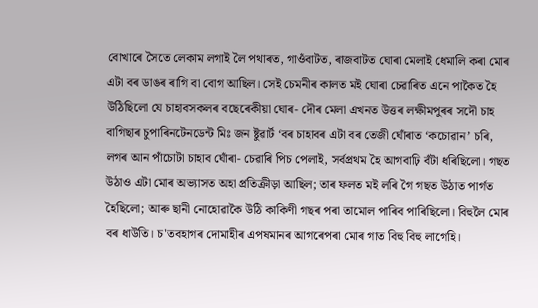বোখাৰে সৈতে লেকাম লগাই লৈ পথাৰত, গাওঁবাটত, ৰাজবাটত ঘোৰা মেলাই ধেমালি কৰা মোৰ এটা বৰ ডাঙৰ ৰাগি বা বোগ আছিল। সেই চেমনীৰ কালত মই ঘোৰা চেৱাৰিত এনে পাকৈত হৈ উঠিছিলো যে চাহাবসকলৰ বছেৰেকীয়া ঘোৰ- দৌৰ মেলা এখনত উত্তৰ লক্ষীমপুৰৰ সদৌ চাহ বাগিছাৰ চুপাৰিনটেনডেন্ট মিঃ জন ষ্টুৱাৰ্ট ‘বৰ চাহাবৰ এটা বৰ তেজী ঘোঁৰাত ‘কচোৱান’ চৰি, লগৰ আন পাঁচোটা চাহাব ঘোঁৰা- চেৱাৰি পিচ পেলাই, সৰ্বপ্ৰথম হৈ আগবাঢ়ি বঁটা ধৰিছিলো। গছত উঠাও এটা মোৰ অভ্যাসত অহা প্ৰতিক্ৰীড়া আছিল; তাৰ ফলত মই লৰি গৈ গছত উঠাত পাৰ্গত হৈছিলো; আৰু ছানী নোহোৱাকৈ উঠি কাকিণী গছৰ পৰা তামোল পাৰিব পাৰিছিলো। বিহুলৈ মোৰ বৰ ধাউতি। চ'তবহাগৰ দোমাহীৰ এপষমানৰ আগৰেপৰা মোৰ গাত বিহু বিহু লাগেহি।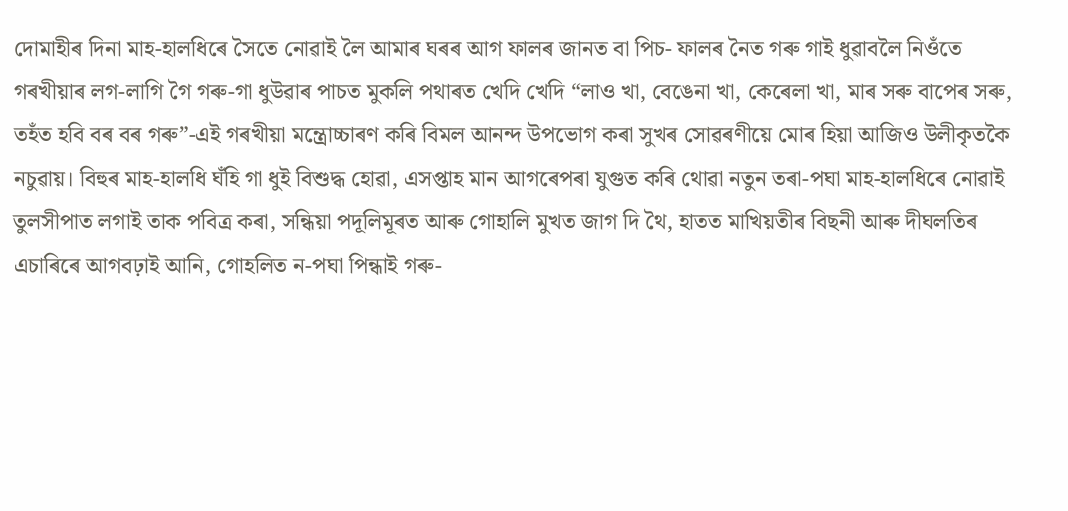দোমাহীৰ দিনা মাহ-হালধিৰে সৈতে নোৱাই লৈ আমাৰ ঘৰৰ আগ ফালৰ জানত বা পিচ- ফালৰ নৈত গৰু গাই ধুৱাবলৈ নিওঁতে গৰখীয়াৰ লগ-লাগি গৈ গৰু-গা ধুউৱাৰ পাচত মুকলি পথাৰত খেদি খেদি “লাও খা, বেঙেনা খা, কেৰেলা খা, মাৰ সৰু বাপেৰ সৰু, তহঁত হবি বৰ বৰ গৰু”-এই গৰখীয়া মন্ত্ৰোচ্চাৰণ কৰি বিমল আনন্দ উপভোগ কৰা সুখৰ সোৱৰণীয়ে মোৰ হিয়া আজিও উলীকৃতকৈ নচুৱায়। বিহুৰ মাহ-হালধি ঘঁহি গা ধুই বিশুদ্ধ হোৱা, এসপ্তাহ মান আগৰেপৰা যুগুত কৰি থোৱা নতুন তৰা-পঘা মাহ-হালধিৰে নোৱাই তুলসীপাত লগাই তাক পবিত্ৰ কৰা, সন্ধিয়া পদূলিমূৰত আৰু গোহালি মুখত জাগ দি থৈ, হাতত মাখিয়তীৰ বিছনী আৰু দীঘলতিৰ এচাৰিৰে আগবঢ়াই আনি, গোহলিত ন-পঘা পিন্ধাই গৰু-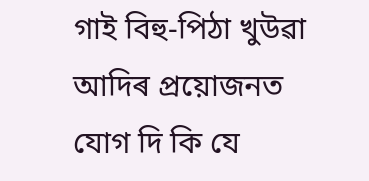গাই বিহু-পিঠা খুউৱা আদিৰ প্ৰয়োজনত যোগ দি কি যে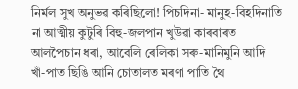নিৰ্মল সুখ অনুভৱ কৰিছিলো! পিচদিনা- মানুহ-বিহদিনাতি না আত্মীয় কুটুৰি বিহু-জলপান খুউৱা কাৰবাৰত আলপৈচান ধৰা, আবেলি ৰেলিকা সৰু-মানিমুনি আদি খাঁ-পাত ছিঙি আনি চোতালত মৰণা পাতি থৈ